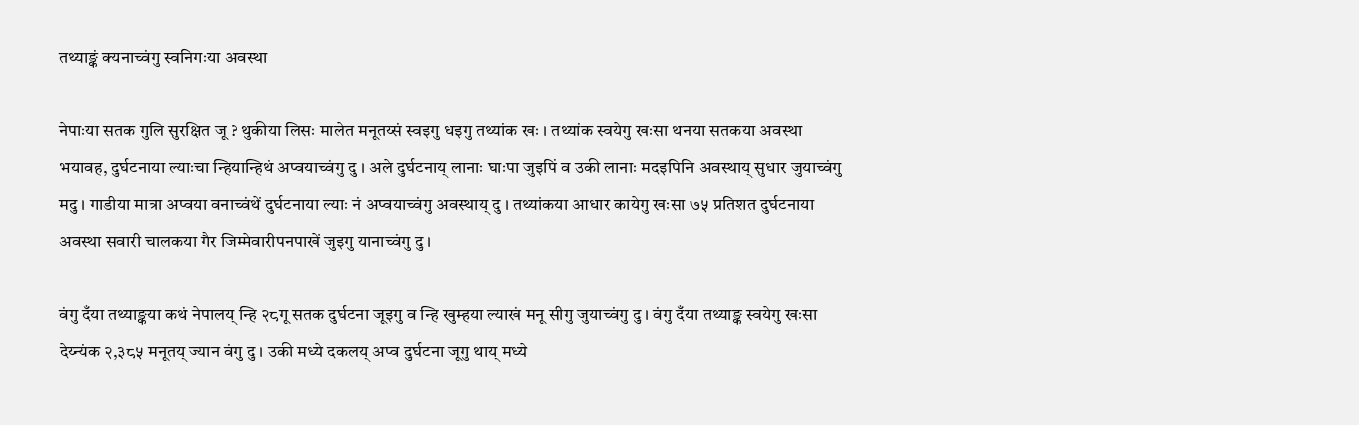तथ्याङ्कं क्यनाच्वंगु स्वनिगःया अवस्था

नेपाःया सतक गुलि सुरक्षित जू ? थुकीया लिसः मालेत मनूतय्सं स्वइगु धइगु तथ्यांक खः । तथ्यांक स्वयेगु खःसा थनया सतकया अवस्था भयावह, दुर्घटनाया ल्याःचा न्हियान्हिथं अप्वयाच्वंगु दु । अले दुर्घटनाय् लानाः घाःपा जुइपिं व उकी लानाः मदइपिनि अवस्थाय् सुधार जुयाच्वंगु मदु । गाडीया मात्रा अप्वया वनाच्वंथें दुर्घटनाया ल्याः नं अप्वयाच्वंगु अवस्थाय् दु । तथ्यांकया आधार कायेगु खःसा ७५ प्रतिशत दुर्घटनाया अवस्था सवारी चालकया गैर जिम्मेवारीपनपाखें जुइगु यानाच्वंगु दु ।

वंगु दँया तथ्याङ्कया कथं नेपालय् न्हि २८गू सतक दुर्घटना जूइगु व न्हि खुम्हया ल्याखं मनू सीगु जुयाच्वंगु दु । वंगु दँया तथ्याङ्क स्वयेगु खःसा देय्न्यंक २,३८५ मनूतय् ज्यान वंगु दु । उकी मध्ये दकलय् अप्व दुर्घटना जूगु थाय् मध्ये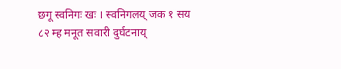छगू स्वनिगः खः । स्वनिगलय् जक १ सय ८२ म्ह मनूत सवारी दुर्घटनाय्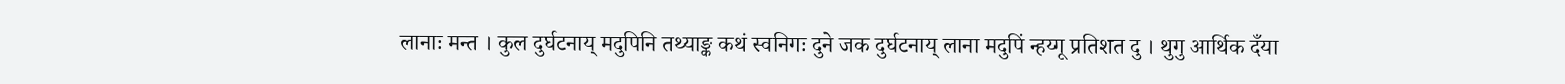लानाः मन्त । कुल दुर्घटनाय् मदुपिनि तथ्याङ्क कथं स्वनिगः दुने जक दुर्घटनाय् लाना मदुपिं न्हय्गू प्रतिशत दु । थुगु आर्थिक दँया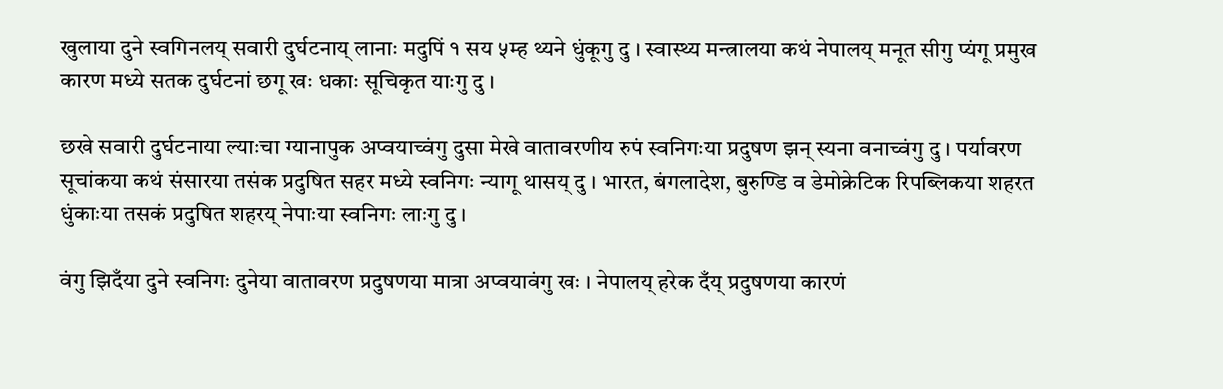खुलाया दुने स्वगिनलय् सवारी दुर्घटनाय् लानाः मदुपिं १ सय ५म्ह थ्यने धुंकूगु दु । स्वास्थ्य मन्त्रालया कथं नेपालय् मनूत सीगु प्यंगू प्रमुख कारण मध्ये सतक दुर्घटनां छगू खः धकाः सूचिकृत याःगु दु ।

छखे सवारी दुर्घटनाया ल्याःचा ग्यानापुक अप्वयाच्वंगु दुसा मेखे वातावरणीय रुपं स्वनिगःया प्रदुषण झन् स्यना वनाच्वंगु दु । पर्यावरण सूचांकया कथं संसारया तसंक प्रदुषित सहर मध्ये स्वनिगः न्यागू थासय् दु । भारत, बंगलादेश, बुरुण्डि व डेमोक्रेटिक रिपब्लिकया शहरत धुंकाःया तसकं प्रदुषित शहरय् नेपाःया स्वनिगः लाःगु दु ।

वंगु झिदँया दुने स्वनिगः दुनेया वातावरण प्रदुषणया मात्रा अप्वयावंगु खः । नेपालय् हरेक दँय् प्रदुषणया कारणं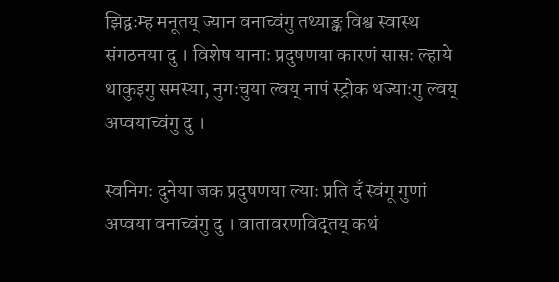झिद्वःम्ह मनूतय् ज्यान वनाच्वंगु तथ्याङ्क विश्व स्वास्थ संगठनया दु । विशेष यानाः प्रदुषणया कारणं सासः ल्हाये थाकुइगु समस्या, नुगःचुया ल्वय् नापं स्ट्रोक थज्याःगु ल्वय् अप्वयाच्वंगु दु ।

स्वनिगः दुनेया जक प्रदुषणया ल्याः प्रति दँ स्वंगू गुणां अप्वया वनाच्वंगु दु । वातावरणविद्तय् कथं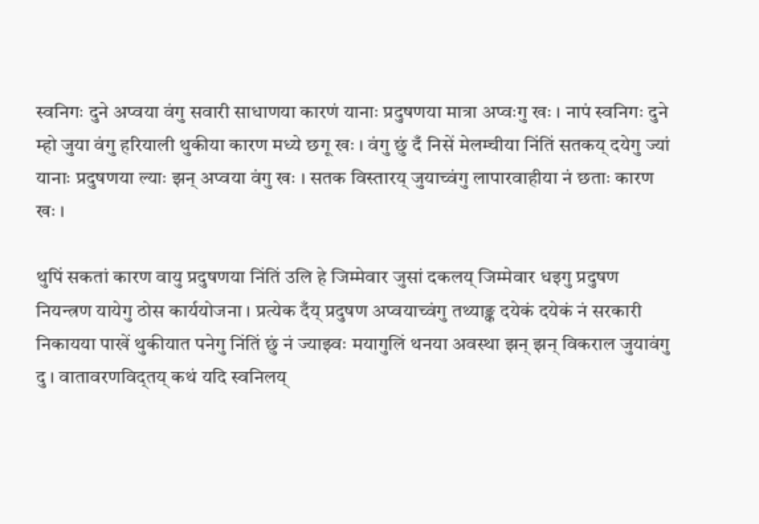स्वनिगः दुने अप्वया वंगु सवारी साधाणया कारणं यानाः प्रदुषणया मात्रा अप्वःगु खः । नापं स्वनिगः दुने म्हो जुया वंगु हरियाली थुकीया कारण मध्ये छगू खः । वंगु छुं दँ निसें मेलम्चीया निंतिं सतकय् दयेगु ज्यां यानाः प्रदुषणया ल्याः झन् अप्वया वंगु खः । सतक विस्तारय् जुयाच्वंगु लापारवाहीया नं छताः कारण खः ।

थुपिं सकतां कारण वायु प्रदुषणया निंतिं उलि हे जिम्मेवार जुसां दकलय् जिम्मेवार धइगु प्रदुषण नियन्त्रण यायेगु ठोस कार्ययोजना । प्रत्येक दँय् प्रदुषण अप्वयाच्वंगु तथ्याङ्क दयेकं दयेकं नं सरकारी निकायया पाखें थुकीयात पनेगु निंतिं छुं नं ज्याझ्वः मयागुलिं थनया अवस्था झन् झन् विकराल जुयावंगु दु । वातावरणविद्तय् कथं यदि स्वनिलय्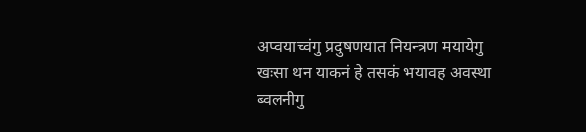अप्वयाच्वंगु प्रदुषणयात नियन्त्रण मयायेगु खःसा थन याकनं हे तसकं भयावह अवस्था ब्वलनीगु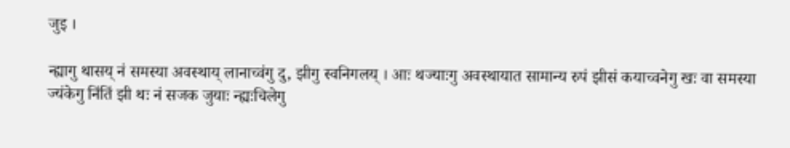जुइ ।

न्ह्यागु थासय् नं समस्या अवस्थाय् लानाच्वंगु दु, झीगु स्वनिगलय् । आः थज्याःगु अवस्थायात सामान्य रुपं झीसं कयाच्वनेगु खः वा समस्या ज्यंकेगु निंतिं झी थः नं सजक जुयाः न्ह्यःचिलेगु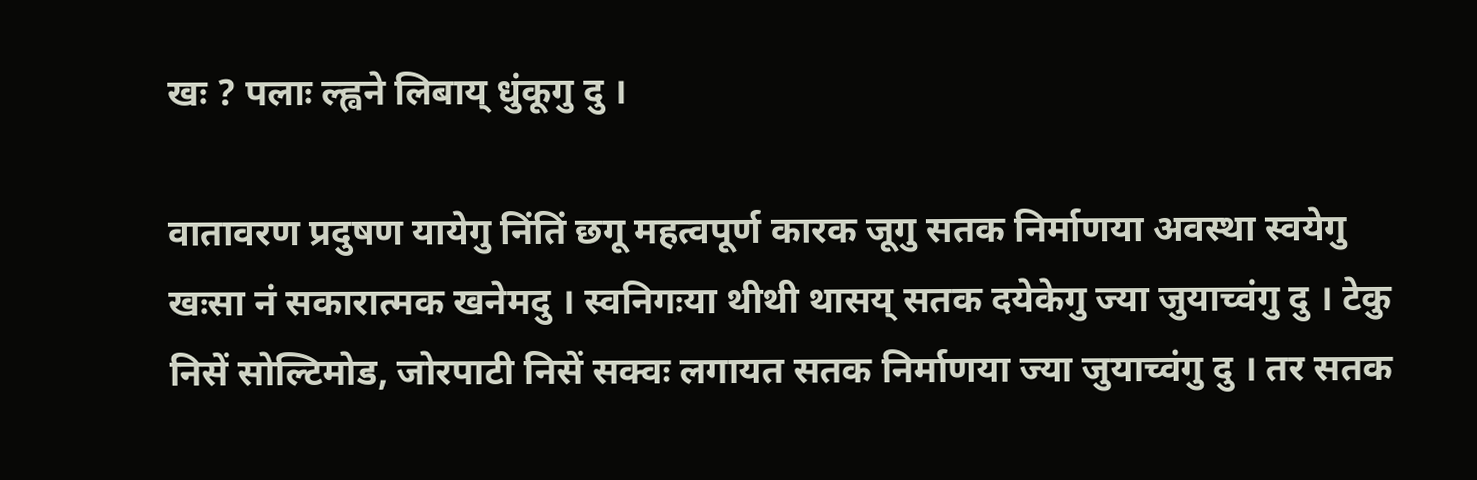खः ? पलाः ल्ह्वने लिबाय् धुंकूगु दु ।

वातावरण प्रदुषण यायेगु निंतिं छगू महत्वपूर्ण कारक जूगु सतक निर्माणया अवस्था स्वयेगु खःसा नं सकारात्मक खनेमदु । स्वनिगःया थीथी थासय् सतक दयेकेगु ज्या जुयाच्वंगु दु । टेकु निसें सोल्टिमोड, जोरपाटी निसें सक्वः लगायत सतक निर्माणया ज्या जुयाच्वंगु दु । तर सतक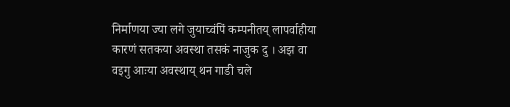निर्माणया ज्या लगे जुयाच्वंपिं कम्पनीतय् लापर्वाहीया कारणं सतकया अवस्था तसकं नाजुक दु । अझ वा वइगु आःया अवस्थाय् थन गाडी चले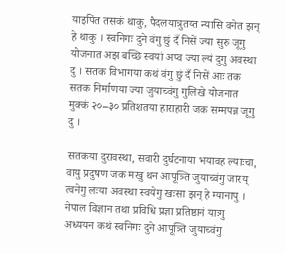याइपिंत तसकं थाकु, पैदलयात्रुतय्त न्यासि वनेत झन् हे थाकु । स्वनिगः दुने वंगु छुं दँ निसें ज्या सुरु जूगु योजनात अझ बच्छि स्वयां अप्व ज्या ल्यं दुगु अवस्था दु । सतक विभागया कथं वंगु छुं दँ निसें आः तक सतक निर्माणया ज्या जुयाच्वंगु गुलिखे योजनात मुक्कं २०–३० प्रतिशतया हाराहारी जक सम्मपन्न जूगु दु ।

सतकया दुरावस्था, सवारी दुर्घटनाया भयावह ल्याःचा, वायु प्रदुषण जक मखु थन आपूत्र्ति जुयाच्वंगु जारय् त्वनेगु लःया अवस्था स्वयेगु खःसा झन् हे ग्यानापु । नेपाल विज्ञान तथा प्रविधि प्रज्ञा प्रतिष्ठानं याःगु अध्ययन कथं स्वनिगः दुने आपूत्र्ति जुयाच्वंगु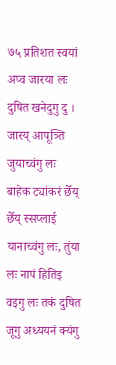७५ प्रतिशत स्वयां अप्व जारया लः दुषित खनेदुगु दु । जारय् आपूत्र्ति जुयाच्वंगु लः बाहेक ट्यांकरं छेँय् छेँय् स्सप्लाई यानाच्वंगु लः, तुंया लः नापं हितिइ वइगु लः तकं दुषित जूगु अध्ययनं क्यंगु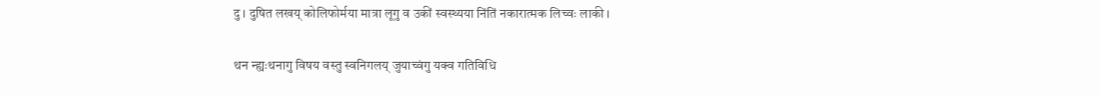दु । दुषित लखय् कोलिफोर्मया मात्रा लूगु व उकीं स्वस्थ्यया निंतिं नकारात्मक लिच्वः लाकी ।

थन न्ह्यःथनागु विषय वस्तु स्वनिगलय् जुयाच्वंगु यक्व गतिविधि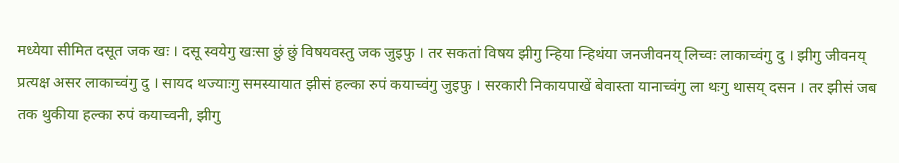मध्येया सीमित दसूत जक खः । दसू स्वयेगु खःसा छुं छुं विषयवस्तु जक जुइफु । तर सकतां विषय झीगु न्हिया न्हिथंया जनजीवनय् लिच्वः लाकाच्वंगु दु । झीगु जीवनय् प्रत्यक्ष असर लाकाच्वंगु दु । सायद थज्याःगु समस्यायात झीसं हल्का रुपं कयाच्वंगु जुइफु । सरकारी निकायपाखें बेवास्ता यानाच्वंगु ला थःगु थासय् दसन । तर झीसं जब तक थुकीया हल्का रुपं कयाच्वनी, झीगु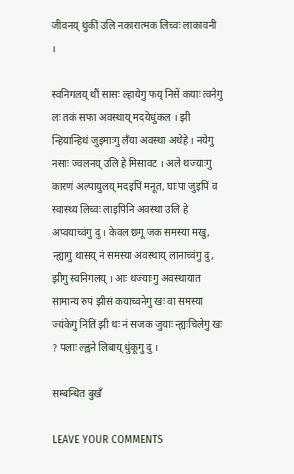जीवनय् थुकीं उलि नकारात्मक लिच्वः लाकावनी ।

स्वनिगलय् थौं सासः ल्हायेगु फय् निसें कयाः त्वनेगु लः तकं सफा अवस्थाय् मदयेधुंकल । झी न्हियान्हिथं जुइमाःगु लँया अवस्था अथेहे । नयेगु नसाः ज्वलनय् उलि हे मिसावट । अले थज्याःगु कारणं अल्पायुलय् मदइपिं मनूत, घाःपा जुइपिं व स्वास्थ्य लिच्वः लाइपिनि अवस्था उलि हे अप्वयाच्वंगु दु । केवल छगू जक समस्या मखु, न्ह्यागु थासय् नं समस्या अवस्थाय् लानाच्वंगु दु, झीगु स्वनिगलय् । आः थज्याःगु अवस्थायात सामान्य रुपं झीसं कयाच्वनेगु खः वा समस्या ज्यंकेगु निंतिं झी थः नं सजक जुयाः न्ह्यःचिलेगु खः ? पलाः ल्ह्वने लिबाय् धुंकूगु दु ।

सम्बन्धित बुखँ

LEAVE YOUR COMMENTS